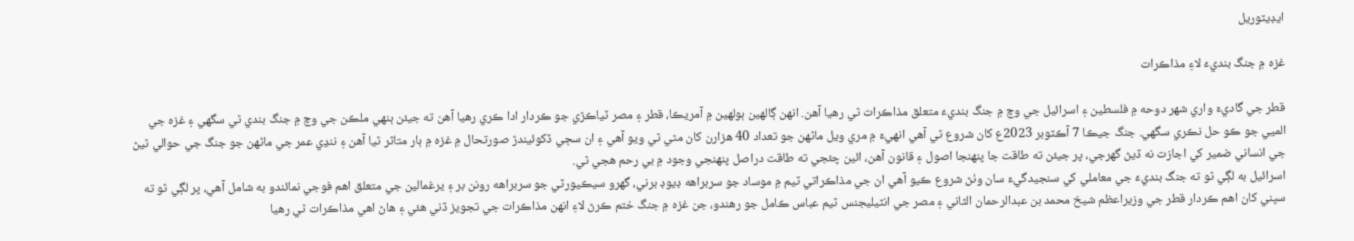ايڊيٽوريل

غزه ۾ جنگ بنديءَ لاءِ مذاڪرات

قطر جي گاديءَ واري شهر دوحه ۾ فلسطين ۽ اسرائيل جي وچ ۾ جنگ بنديءَ متعلق مذاڪرات ٿي رهيا آهن. انهن ڳالهين ٻولهين ۾ آمريڪا، قطر ۽ مصر ٽياڪڙي جو ڪردار ادا ڪري رهيا آهن ته جيئن ٻنهي ملڪن جي وچ ۾ جنگ بندي ٿي سگهي ۽ غزه جي الميي جو ڪو حل نڪري سگهي. جنگ جيڪا 7 آڪٽوبر 2023ع کان شروع ٿي آهي انهيءَ ۾ مري ويل ماڻهن جو تعداد 40 هزارن کان مٿي ٿي ويو آهي ۽ ان سڄي ڏکوئيندڙ صورتحال ۾ غزه ۾ ٻار متاثر ٿيا آهن ۽ ننڍي عمر جي ماڻهن جو جنگ جي حوالي ٿيڻ جي انساني ضمير کي اجازت نه ڏيڻ گهرجي، پر جيئن ته طاقت جا پنهنجا اصول ۽ قانون آهن، ائين چئجي ته طاقت دراصل پنهنجي وجود ۾ بي رحم هجي ٿي.
اسرائيل به لڳي ٿو ته جنگ بنديءَ جي معاملي کي سنجيدگيءَ سان وٺڻ شروع ڪيو آهي ان جي مذاڪراتي ٽيم ۾ موساد جو سربراهه ڊيوڊ برني، گهرو سيڪيورٽي جو سربراهه رونن بر ۽ يرغمالين جي متعلق اهم فوجي نمائندو به شامل آهي، پر لڳي ٿو ته سڀني کان اهم ڪردار قطر جي وزيراعظم شيخ محمد بن عبدالرحمان الثاني ۽ مصر جي انٽيليجنس ٽيم عباس ڪامل جو رهندو، جن غزه ۾ جنگ ختم ڪرڻ لاءِ انهن مذاڪرات جي تجويز ڏني هئي ۽ هاڻ اهي مذاڪرات ٿي رهيا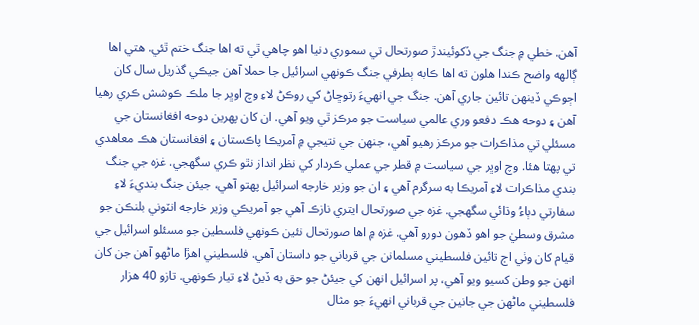آهن. خطي ۾ جنگ جي ڏکوئيندڙ صورتحال تي سموري دنيا اهو چاهي ٿي ته اها جنگ ختم ٿئي. هتي اها ڳالهه واضح ڪندا هلون ته اها ڪابه ٻطرفي جنگ ڪونهي اسرائيل جا حملا آهن جيڪي گذريل سال کان اڄوڪي ڏينهن تائين جاري آهن. جنگ جي انهيءَ رتوڇاڻ کي روڪڻ لاءِ وچ اوڀر جا ملڪ ڪوشش ڪري رهيا آهن ۽ دوحه هڪ دفعو وري عالمي سياست جو مرڪز ٿي ويو آهي. ان کان پهرين دوحه افغانستان جي مسئلي تي مذاڪرات جو مرڪز رهيو آهي، جنهن جي نتيجي ۾ آمريڪا پاڪستان ۽ افغانستان هڪ معاهدي تي پهتا هئا. وچ اوڀر جي سياست ۾ قطر جي عملي ڪردار کي نظر انداز نٿو ڪري سگهجي. غزه جي جنگ بندي مذاڪرات لاءِ آمريڪا به سرگرم آهي ۽ ان جو وزير خارجه اسرائيل پهتو آهي، جيئن جنگ بنديءَ لاءِ سفارتي دٻاءُ وڌائي سگهجي. غزه جي صورتحال ايتري نازڪ آهي جو آمريڪي وزير خارجه انٽوني بلنڪن جو مشرق وسطيٰ جو اهو ڏهون دورو آهي. غزه ۾ اها صورتحال نئين ڪونهي فلسطين جو مسئلو اسرائيل جي قيام کان وٺي اڄ تائين فلسطيني مسلمانن جي قرباني جو داستان آهي. فلسطيني اهڙا ماڻهو آهن جن کان انهن جو وطن کسيو ويو آهي، پر اسرائيل انهن کي جيئڻ جو حق به ڏيڻ لاءِ تيار ڪونهي. تازو 40 هزار فلسطيني ماڻهن جي جانين جي قرباني انهيءَ جو مثال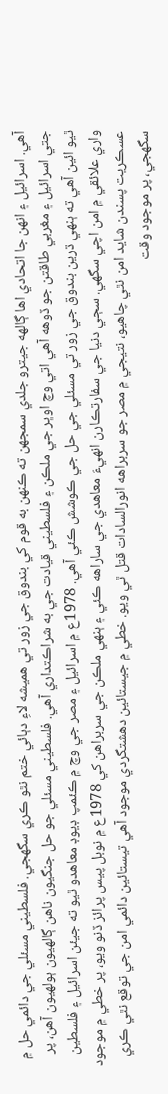آهي. اسرائيل ۽ انهن جا اتحادي اها ڳالهه جيترو جلدي سمجهن ته ڪنهن به قوم کي بندوق جي زور تي هميشه لاءِ دٻائي ختم نٿو ڪري سگهجي. فلسطيني مسئلي جي دائمي حل ۾ جتي اسرائيل ۽ مغربي طاقتن جو ڏوهه آهي اتي وچ اوڀر جي ملڪن ۽ فلسطيني قيادت جي به شراڪتداري آهي. فلسطيني مسئلي جو حل جنگيون ناهن ڳالهيون ٻولهيون آهن، پر ٿيو ائين آهي ته ٻنهي ڌرين بندوق جي زور تي مسئلي جي حل جي ڪوشش ڪئي آهي. 1978ع ۾ اسرائيل ۽ مصر جي وچ ۾ ڪئمپ ڊيوڊ معاهدو ٿيو ته جيئن اسرائيل ۽ فلسطين واري علائقي ۾ امن اچي سگهي. سڄي دنيا جي سفارتڪارن انهيءَ معاهدي جي ساراهه ڪئي ۽ ٻنهي ملڪن جي سربراهن کي 1978ع ۾ نوبل پيس پرائز ڏنو ويو، پر خطي ۾ موجود عسڪريت پسندن شايد امن نٿي چاهيو، نتيجي ۾ مصر جو سربراهه انورالسادات قتل ٿي ويو. خطي ۾ جيستائين دهشتگردي موجود آهي تيستائين دائمي امن جي توقع نٿي ڪري سگهجي، پر موجود وقت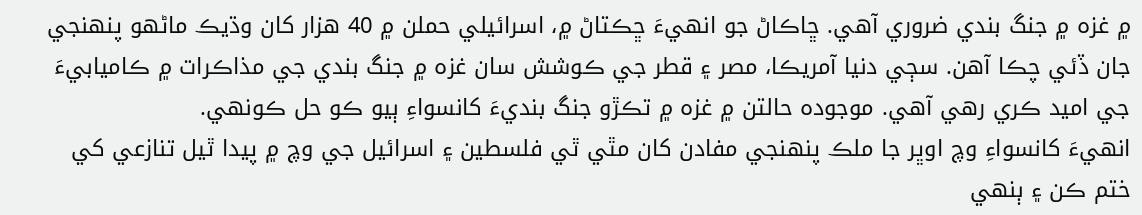۾ غزه ۾ جنگ بندي ضروري آهي. ڇاڪاڻ جو انهيءَ ڇڪتاڻ ۾، اسرائيلي حملن ۾ 40 هزار کان وڌيڪ ماڻهو پنهنجي جان ڏئي چڪا آهن. سڄي دنيا آمريڪا، مصر ۽ قطر جي ڪوشش سان غزه ۾ جنگ بندي جي مذاڪرات ۾ ڪاميابيءَ جي اميد ڪري رهي آهي. موجوده حالتن ۾ غزه ۾ تڪڙو جنگ بنديءَ کانسواءِ ٻيو ڪو حل ڪونهي.
انهيءَ کانسواءِ وچ اوڀر جا ملڪ پنهنجي مفادن کان مٿي ٿي فلسطين ۽ اسرائيل جي وچ ۾ پيدا ٿيل تنازعي کي ختم ڪن ۽ ٻنهي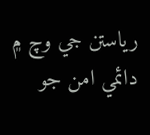رياستن جي وچ ۾ دائمي امن جو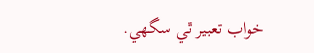خواب تعبير ٿي سگهي.